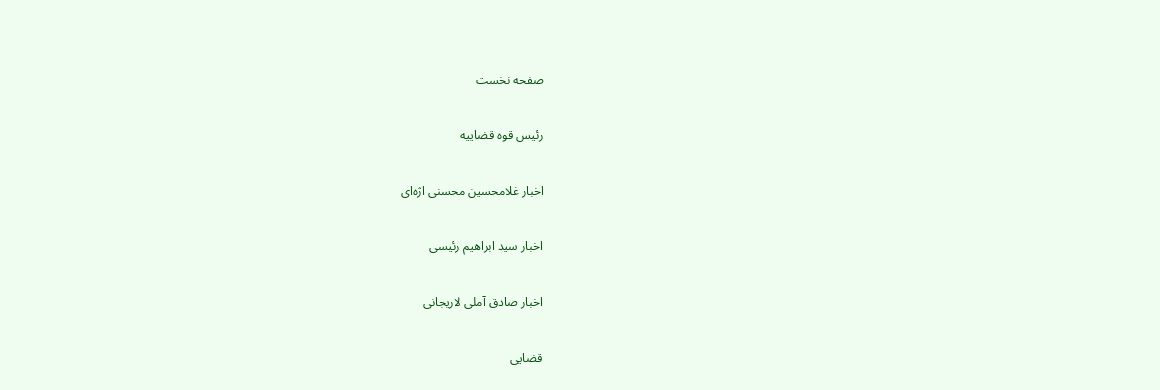صفحه نخست

رئیس قوه قضاییه

اخبار غلامحسین محسنی اژه‌ای

اخبار سید ابراهیم رئیسی

اخبار صادق آملی لاریجانی

قضایی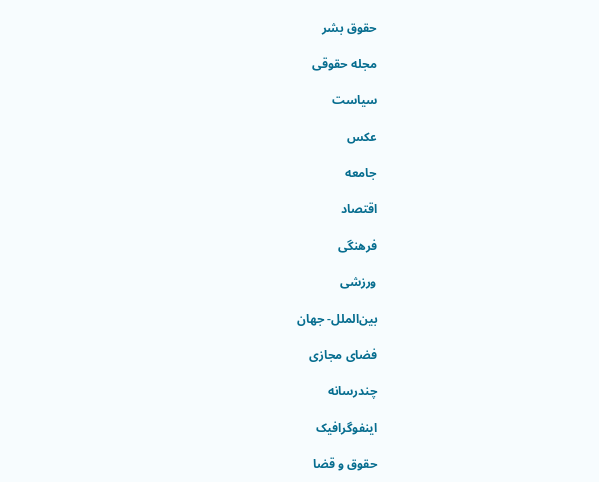حقوق بشر

مجله حقوقی

سیاست

عکس

جامعه

اقتصاد

فرهنگی

ورزشی

بین‌الملل- جهان

فضای مجازی

چندرسانه

اینفوگرافیک

حقوق و قضا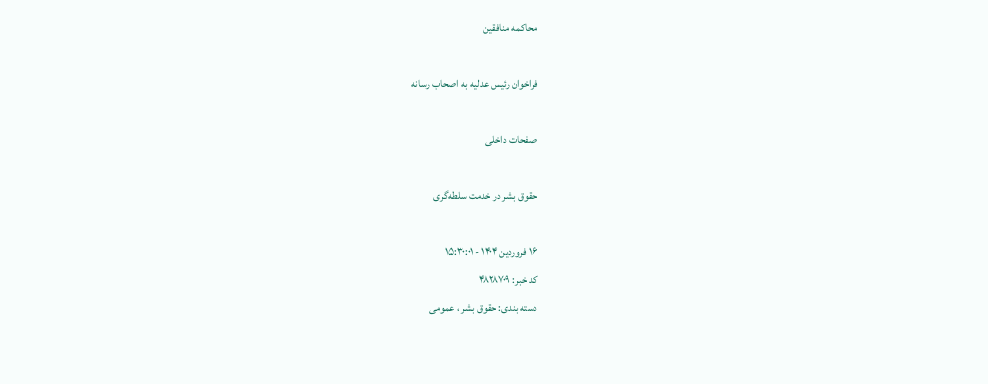محاکمه منافقین

فراخوان رئیس عدلیه به اصحاب رسانه

صفحات داخلی

حقوق بشر در خدمت سلطه‌گری

۱۶ فروردين ۱۴۰۴ - ۱۵:۳۰:۰۱
کد خبر: ۴۸۲۸۷۰۹
دسته بندی‌: حقوق بشر ، عمومی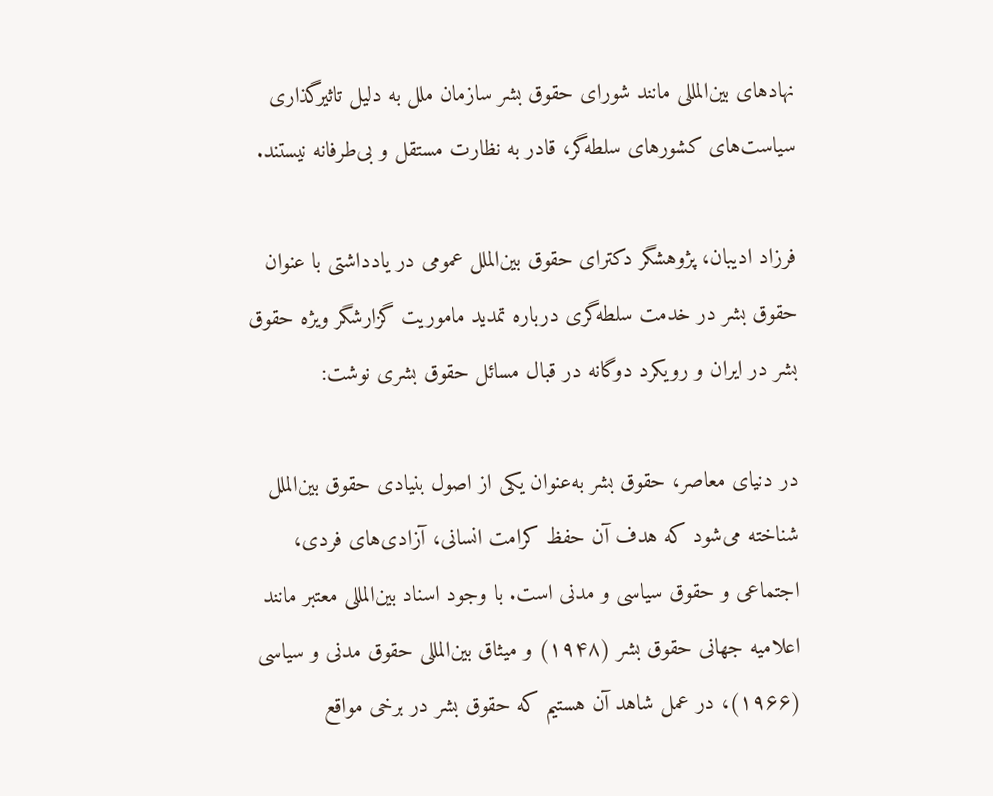نهاد‌های بین‌المللی مانند شورای حقوق بشر سازمان ملل به دلیل تاثیرگذاری سیاست‌های کشور‌های سلطه‌گر، قادر به نظارت مستقل و بی‌طرفانه نیستند.

فرزاد ادیبان، پژوهشگر دکترای حقوق بین‌الملل عمومی در یادداشتی با عنوان حقوق بشر در خدمت سلطه‌گری درباره تمدید ماموریت گزارشگر ویژه حقوق بشر در ایران و رویکرد دوگانه در قبال مسائل حقوق بشری نوشت:

در دنیای معاصر، حقوق بشر به‌عنوان یکی از اصول بنیادی حقوق بین‌الملل شناخته می‌شود که هدف آن حفظ کرامت انسانی، آزادی‌های فردی، اجتماعی و حقوق سیاسی و مدنی است. با وجود اسناد بین‌المللی معتبر مانند اعلامیه جهانی حقوق بشر (۱۹۴۸) و میثاق بین‌المللی حقوق مدنی و سیاسی (۱۹۶۶)، در عمل شاهد آن هستیم که حقوق بشر در برخی مواقع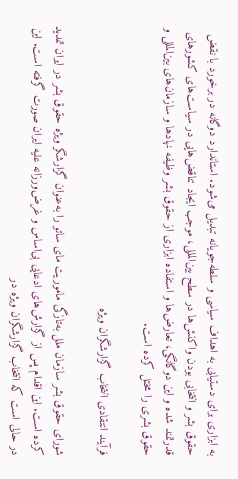به ابزاری برای دستیابی به اهداف سیاسی و سلطه‌جویانه تبدیل می‌شود. استاندارد دوگانه در برخورد با نقض حقوق بشر و انتخابی بودن واکنش‌ها در سطح بین‌المللی، موجب ایجاد تناقض‌هایی در سیاست‌های کشور‌های قدرتمند شده و این دوگانگی، تعارض‌ها و استفاده ابزاری از حقوق بشر وظیفه نهاد‌ها و سازمان‌های بین‌المللی و حقوق بشری را مختل کرده است.

فرآیند انتقادی انتخاب گزارشگران ویژه

شورای حقوق بشر سازمان ملل به‌تازگی ماموریت مای ساتو را به‌عنوان گزارشگر ویژه حقوق بشر در ایران تمدید کرده است. این اقدام پس از گزارش‌های ادعایی بی‌اساس و غرض‌ورزانه علیه ایران صورت گرفته است. این در حالی است که انتخاب گزارشگران ویژه در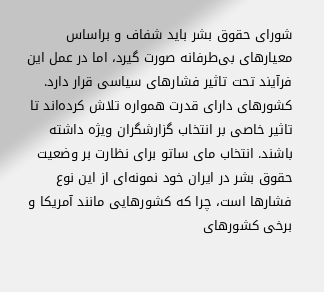شورای حقوق بشر باید شفاف و براساس معیار‌های بی‌طرفانه صورت گیرد، اما در عمل این فرآیند تحت تاثیر فشار‌های سیاسی قرار دارد. کشور‌های دارای قدرت همواره تلاش کرده‌اند تا تاثیر خاصی بر انتخاب گزارشگران ویژه داشته باشند. انتخاب مای ساتو برای نظارت بر وضعیت حقوق بشر در ایران خود نمونه‌ای از این نوع فشار‌ها است، چرا که کشور‌هایی مانند آمریکا و برخی کشور‌های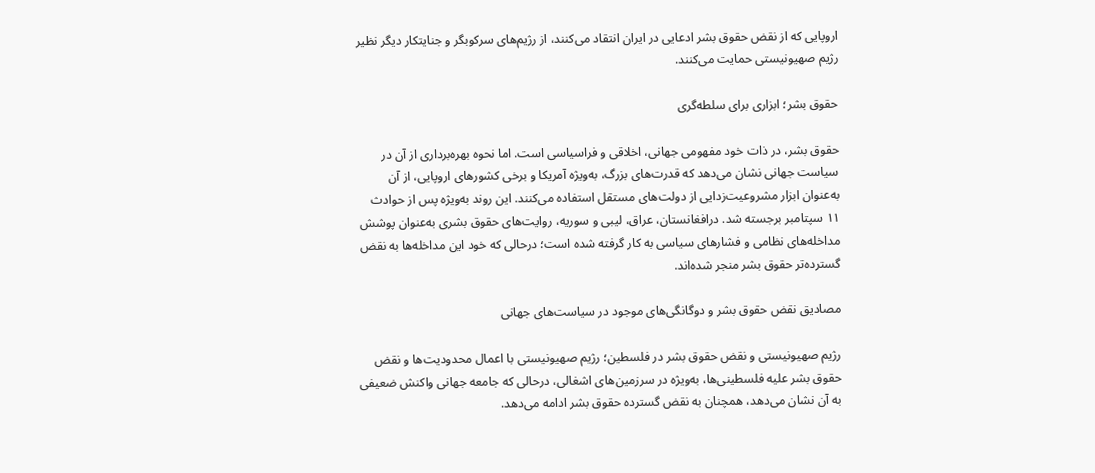اروپایی که از نقض حقوق بشر ادعایی در ایران انتقاد می‌کنند، از رژیم‌های سرکوبگر و جنایتکار دیگر نظیر رژیم صهیونیستی حمایت می‌کنند.

حقوق بشر؛ ابزاری برای سلطه‌گری

حقوق بشر، در ذات خود مفهومی جهانی، اخلاقی و فراسیاسی است. اما نحوه بهره‌برداری از آن در سیاست جهانی نشان می‌دهد که قدرت‌های بزرگ، به‌ویژه آمریکا و برخی کشور‌های اروپایی، از آن به‌عنوان ابزار مشروعیت‌زدایی از دولت‌های مستقل استفاده می‌کنند. این روند به‌ویژه پس از حوادث ۱۱ سپتامبر برجسته شد. درافغانستان، عراق، لیبی و سوریه، روایت‌های حقوق بشری به‌عنوان پوشش مداخله‌های نظامی و فشار‌های سیاسی به کار گرفته شده است؛ درحالی که خود این مداخله‌ها به نقض گسترده‌تر حقوق بشر منجر شده‌اند.

مصادیق نقض حقوق بشر و دوگانگی‌های موجود در سیاست‌های جهانی

رژیم صهیونیستی و نقض حقوق بشر در فلسطین؛ رژیم صهیونیستی با اعمال محدودیت‌ها و نقض حقوق بشر علیه فلسطینی‌ها، به‌ویژه در سرزمین‌های اشغالی، درحالی که جامعه جهانی واکنش ضعیفی به آن نشان می‌دهد، همچنان به نقض گسترده حقوق بشر ادامه می‌دهد.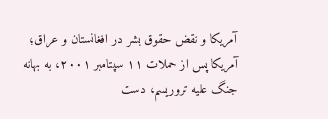آمریکا و نقض حقوق بشر در افغانستان و عراق؛ آمریکا پس از حملات ۱۱ سپتامبر ۲۰۰۱، به بهانه جنگ علیه تروریسم، دست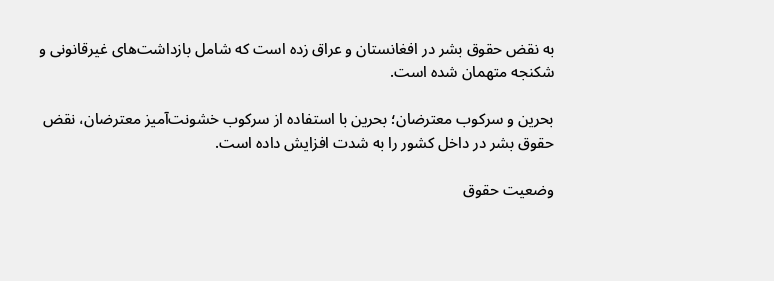به نقض حقوق بشر در افغانستان و عراق زده است که شامل بازداشت‌های غیرقانونی و شکنجه متهمان شده است.

بحرین و سرکوب معترضان؛ بحرین با استفاده از سرکوب خشونت‌آمیز معترضان، نقض حقوق بشر در داخل کشور را به شدت افزایش داده است.

وضعیت حقوق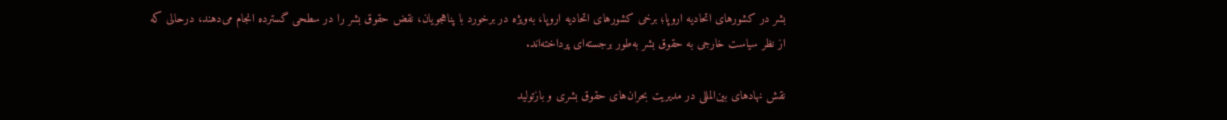بشر در کشور‌های اتحادیه اروپا؛ برخی کشور‌های اتحادیه اروپا، به‌ویژه در برخورد با پناهجویان، نقض حقوق بشر را در سطحی گسترده انجام می‌دهند، درحالی که از نظر سیاست خارجی به حقوق بشر به‌طور برجسته‌ای پرداخته‌اند.

نقش نهاد‌های بین‌المللی در مدیریت بحران‌های حقوق بشری و بازتولید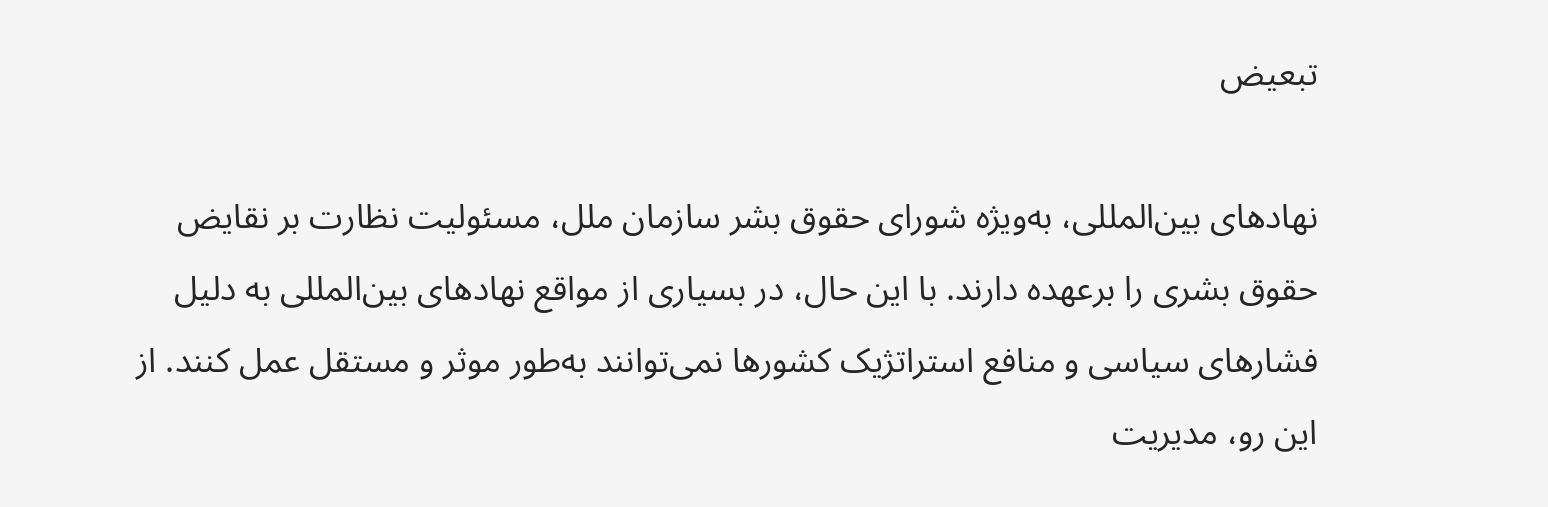تبعیض

نهاد‌های بین‌المللی، به‌ویژه شورای حقوق بشر سازمان ملل، مسئولیت نظارت بر نقایض حقوق بشری را برعهده دارند. با این حال، در بسیاری از مواقع نهاد‌های بین‌المللی به دلیل فشار‌های سیاسی و منافع استراتژیک کشور‌ها نمی‌توانند به‌طور موثر و مستقل عمل کنند. از این رو، مدیریت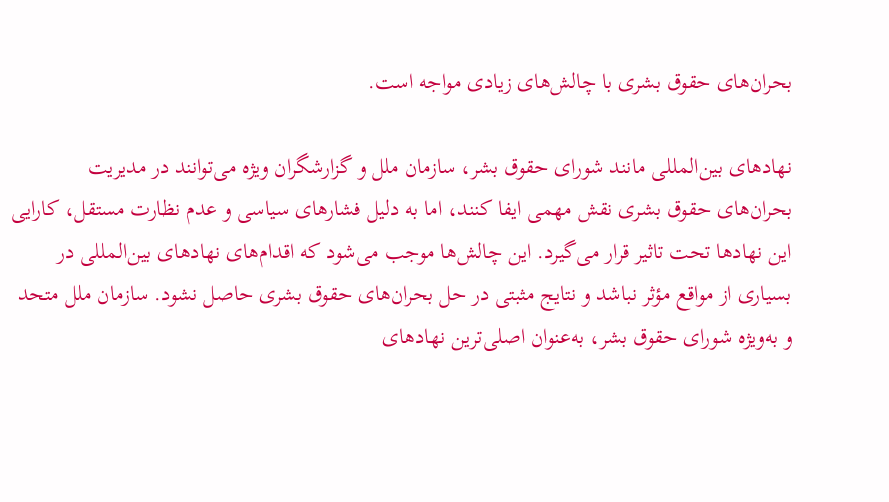بحران‌های حقوق بشری با چالش‌های زیادی مواجه است.

نهاد‌های بین‌المللی مانند شورای حقوق بشر، سازمان ملل و گزارشگران ویژه می‌توانند در مدیریت بحران‌های حقوق بشری نقش مهمی ایفا کنند، اما به دلیل فشار‌های سیاسی و عدم نظارت مستقل، کارایی این نهاد‌ها تحت تاثیر قرار می‌گیرد. این چالش‌ها موجب می‌شود که اقدام‌های نهاد‌های بین‌المللی در بسیاری از مواقع مؤثر نباشد و نتایج مثبتی در حل بحران‌های حقوق بشری حاصل نشود. سازمان ملل متحد و به‌ویژه شورای حقوق بشر، به‌عنوان اصلی‌ترین نهاد‌های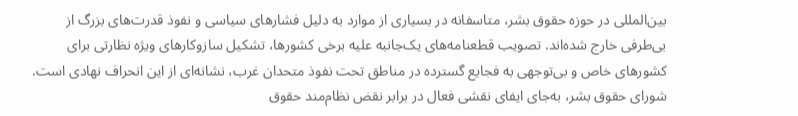بین‌المللی در حوزه حقوق بشر، متاسفانه در بسیاری از موارد به دلیل فشار‌های سیاسی و نفوذ قدرت‌های بزرگ از بی‌طرفی خارج شده‌اند. تصویب قطعنامه‌های یک‌جانبه علیه برخی کشورها، تشکیل سازوکار‌های ویژه نظارتی برای کشور‌های خاص و بی‌توجهی به فجایع گسترده در مناطق تحت نفوذ متحدان غرب، نشانه‌ای از این انحراف نهادی است. شورای حقوق بشر، به‌جای ایفای نقشی فعال در برابر نقض نظام‌مند حقوق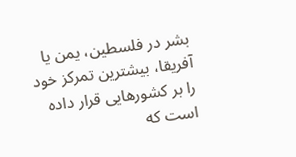بشر در فلسطین، یمن یا آفریقا، بیشترین تمرکز خود را بر کشور‌هایی قرار داده است که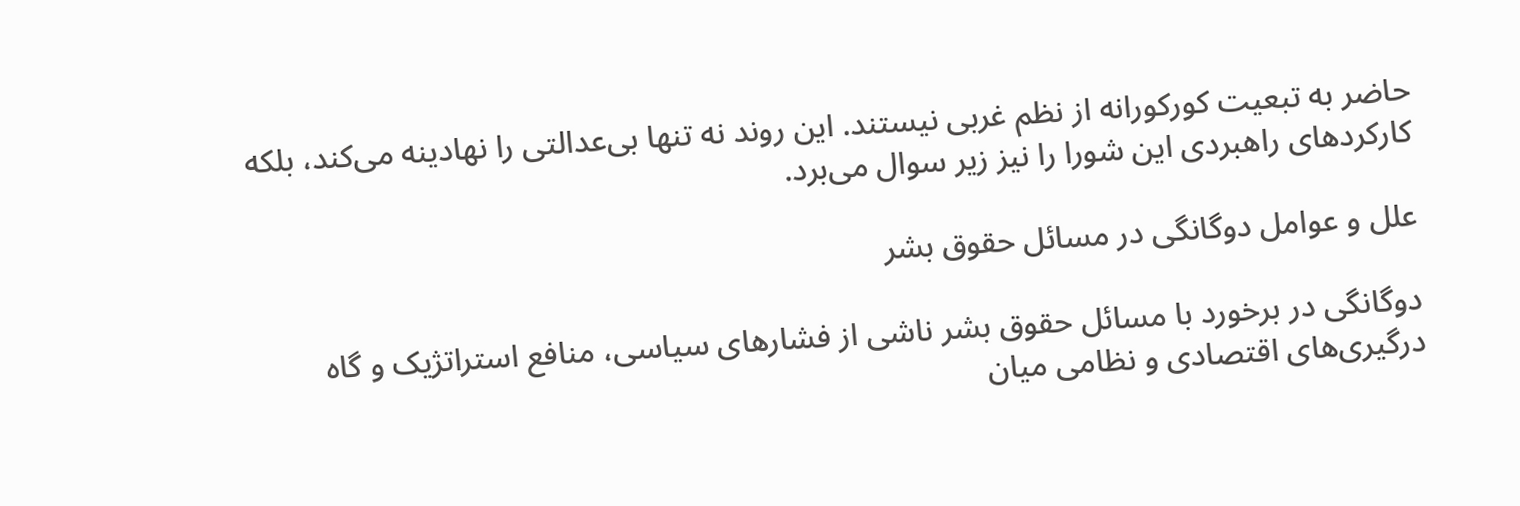حاضر به تبعیت کورکورانه از نظم غربی نیستند. این روند نه تنها بی‌عدالتی را نهادینه می‌کند، بلکه کارکرد‌های راهبردی این شورا را نیز زیر سوال می‌برد.

علل و عوامل دوگانگی در مسائل حقوق بشر

دوگانگی در برخورد با مسائل حقوق بشر ناشی از فشار‌های سیاسی، منافع استراتژیک و گاه درگیری‌های اقتصادی و نظامی میان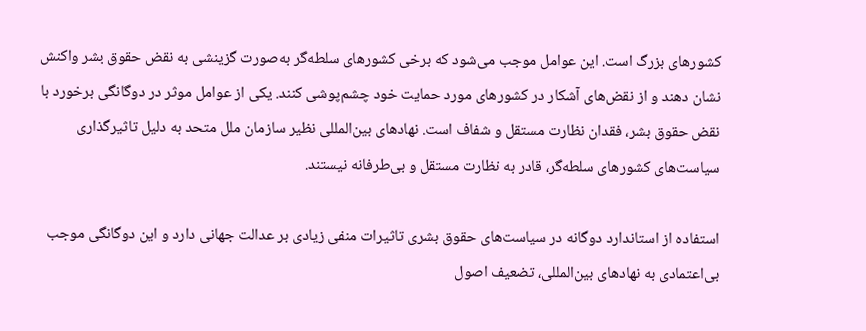کشور‌های بزرگ است. این عوامل موجب می‌شود که برخی کشور‌های سلطه‌گر به‌صورت گزینشی به نقض حقوق بشر واکنش نشان دهند و از نقض‌های آشکار در کشور‌های مورد حمایت خود چشم‌پوشی کنند. یکی از عوامل موثر در دوگانگی برخورد با نقض حقوق بشر، فقدان نظارت مستقل و شفاف است. نهاد‌های بین‌المللی نظیر سازمان ملل متحد به دلیل تاثیرگذاری سیاست‌های کشور‌های سلطه‌گر، قادر به نظارت مستقل و بی‌طرفانه نیستند.

استفاده از استاندارد دوگانه در سیاست‌های حقوق بشری تاثیرات منفی زیادی بر عدالت جهانی دارد و این دوگانگی موجب بی‌اعتمادی به نهاد‌های بین‌المللی، تضعیف اصول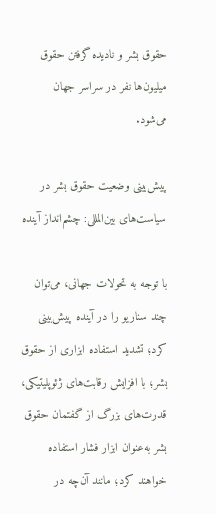حقوق بشر و نادیده گرفتن حقوق میلیون‌ها نفر در سراسر جهان می‌شود.

پیش‌بینی وضعیت حقوق بشر در سیاست‌های بین‌المللی: چشم‌انداز آینده

با توجه به تحولات جهانی، می‌توان چند سناریو را در آینده پیش‌بینی کرد؛ تشدید استفاده ابزاری از حقوق بشر؛ با افزایش رقابت‌های ژئوپلیتیکی، قدرت‌های بزرگ از گفتمان حقوق بشر به‌عنوان ابزار فشار استفاده خواهند کرد؛ مانند آن‌چه در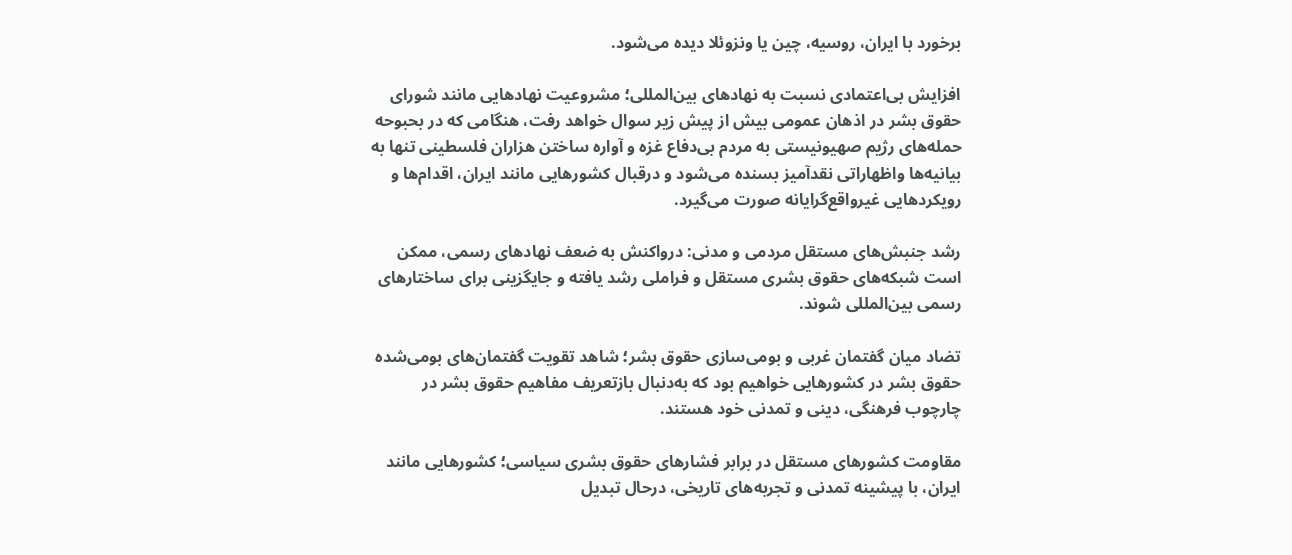برخورد با ایران، روسیه، چین یا ونزوئلا دیده می‌شود.

افزایش بی‌اعتمادی نسبت به نهاد‌های بین‌المللی؛ مشروعیت نهاد‌هایی مانند شورای حقوق بشر در اذهان عمومی بیش از پیش زیر سوال خواهد رفت، هنگامی که در بحبوحه حمله‌های رژیم صهیونیستی به مردم بی‌دفاع غزه و آواره ساختن هزاران فلسطینی تنها به بیانیه‌ها واظهاراتی نقدآمیز بسنده می‌شود و درقبال کشور‌هایی مانند ایران، اقدام‌ها و رویکرد‌هایی غیرواقع‌گرایانه صورت می‌گیرد.

رشد جنبش‌های مستقل مردمی و مدنی: درواکنش به ضعف نهاد‌های رسمی، ممکن است شبکه‌های حقوق بشری مستقل و فراملی رشد یافته و جایگزینی برای ساختار‌های رسمی بین‌المللی شوند.

تضاد میان گفتمان غربی و بومی‌سازی حقوق بشر؛ شاهد تقویت گفتمان‌های بومی‌شده حقوق بشر در کشور‌هایی خواهیم بود که به‌دنبال بازتعریف مفاهیم حقوق بشر در چارچوب فرهنگی، دینی و تمدنی خود هستند.

مقاومت کشور‌های مستقل در برابر فشار‌های حقوق بشری سیاسی؛ کشور‌هایی مانند ایران، با پیشینه تمدنی و تجربه‌های تاریخی، درحال تبدیل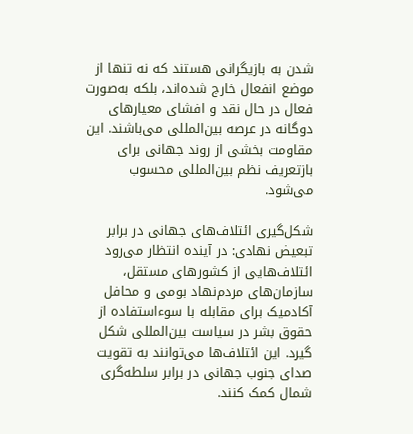شدن به بازیگرانی هستند که نه تنها از موضع انفعال خارج شده‌اند، بلکه به‌صورت فعال در حال نقد و افشای معیار‌های دوگانه در عرصه بین‌المللی می‌باشند. این مقاومت بخشی از روند جهانی برای بازتعریف نظم بین‌المللی محسوب می‌شود.

شکل‌گیری ائتلاف‌های جهانی در برابر تبعیض نهادی: در آینده انتظار می‌رود ائتلاف‌هایی از کشور‌های مستقل، سازمان‌های مردم‌نهاد بومی و محافل آکادمیک برای مقابله با سوءاستفاده از حقوق بشر در سیاست بین‌المللی شکل گیرد. این ائتلاف‌ها می‌توانند به تقویت صدای جنوب جهانی در برابر سلطه‌گری شمال کمک کنند.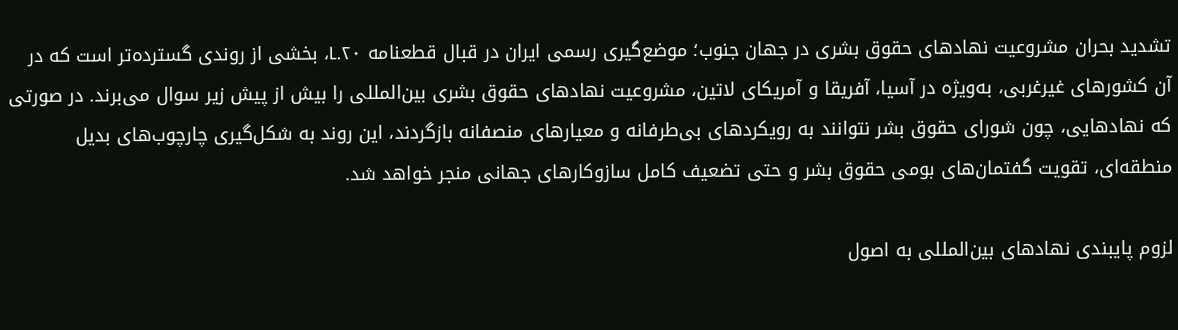تشدید بحران مشروعیت نهاد‌های حقوق بشری در جهان جنوب؛ موضع‌گیری رسمی ایران در قبال قطعنامه L.۲۰، بخشی از روندی گسترده‌تر است که در آن کشور‌های غیرغربی، به‌ویژه در آسیا، آفریقا و آمریکای لاتین، مشروعیت نهاد‌های حقوق بشری بین‌المللی را بیش از پیش زیر سوال می‌برند. در صورتی که نهادهایی، چون شورای حقوق بشر نتوانند به رویکرد‌های بی‌طرفانه و معیار‌های منصفانه بازگردند، این روند به شکل‌گیری چارچوب‌های بدیل منطقه‌ای، تقویت گفتمان‌های بومی حقوق بشر و حتی تضعیف کامل سازوکار‌های جهانی منجر خواهد شد.

لزوم پایبندی نهاد‌های بین‌المللی به اصول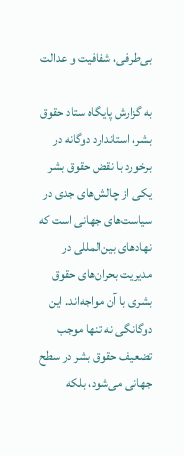بی‌طرفی، شفافیت و عدالت

به گزارش پایگاه ستاد حقوق بشر، استاندارد دوگانه در برخورد با نقض حقوق بشر یکی از چالش‌های جدی در سیاست‌های جهانی است که نهاد‌های بین‌المللی در مدیریت بحران‌های حقوق بشری با آن مواجه‌اند. این دوگانگی نه تنها موجب تضعیف حقوق بشر در سطح جهانی می‌شود، بلکه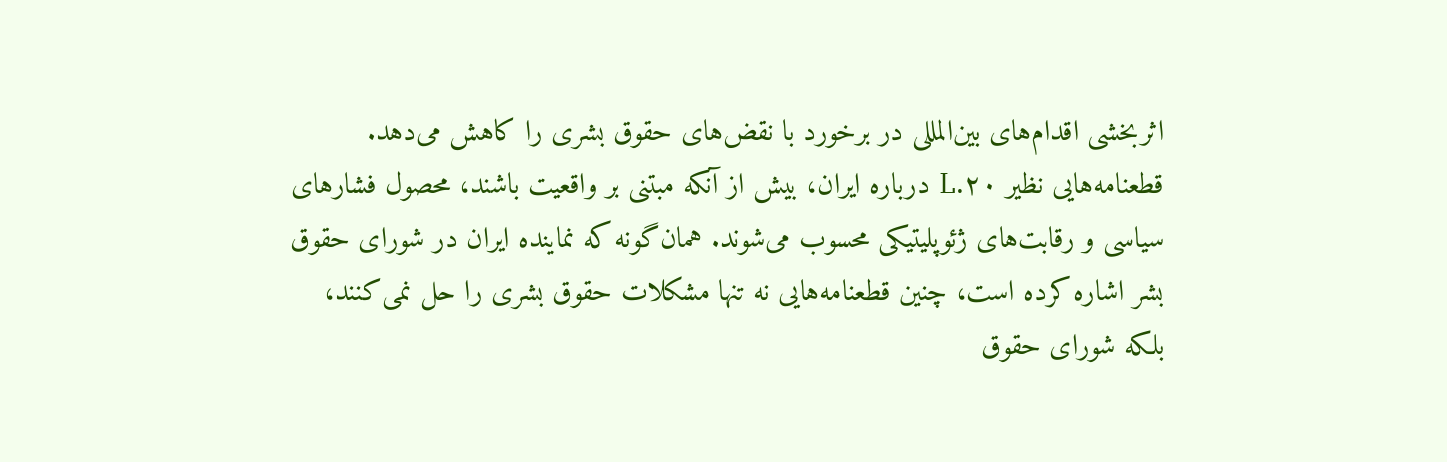اثربخشی اقدام‌های بین‌المللی در برخورد با نقض‌های حقوق بشری را کاهش می‌دهد. قطعنامه‌هایی نظیر L.۲۰ درباره ایران، بیش از آنکه مبتنی بر واقعیت باشند، محصول فشار‌های سیاسی و رقابت‌های ژئوپلیتیکی محسوب می‌شوند. همان‌گونه که نماینده ایران در شورای حقوق بشر اشاره کرده است، چنین قطعنامه‌هایی نه تنها مشکلات حقوق بشری را حل نمی‌کنند، بلکه شورای حقوق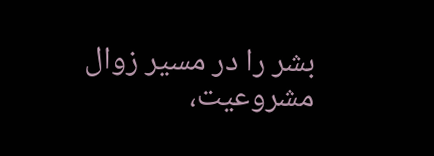بشر را در مسیر زوال مشروعیت،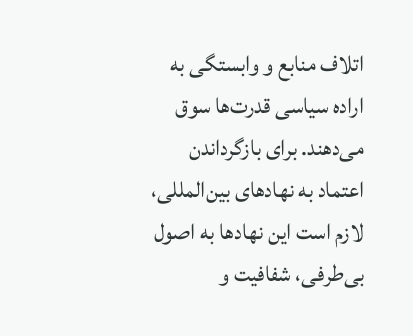اتلاف منابع و وابستگی به اراده سیاسی قدرت‌ها سوق می‌دهند. برای بازگرداندن اعتماد به نهاد‌های بین‌المللی، لازم است این نهاد‌ها به اصول بی‌طرفی، شفافیت و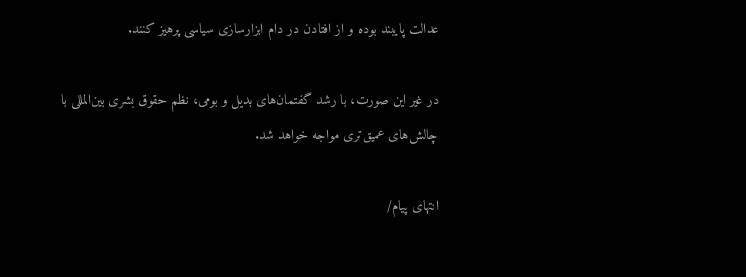عدالت پایبند بوده و از افتادن در دام ابزارسازی سیاسی پرهیز کنند.

در غیر این صورت، با رشد گفتمان‌های بدیل و بومی، نظم حقوق بشری بین‌المللی با چالش‌های عمیق‌تری مواجه خواهد شد.

انتهای پیام/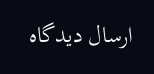ارسال دیدگاه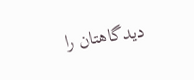دیدگاهتان را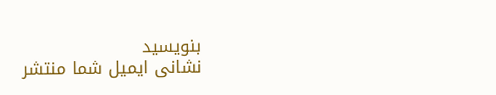بنویسید
نشانی ایمیل شما منتشر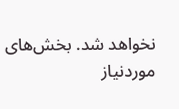نخواهد شد. بخش‌های موردنیاز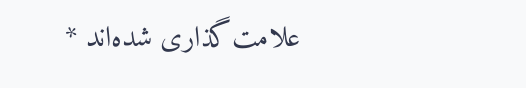علامت‌گذاری شده‌اند *